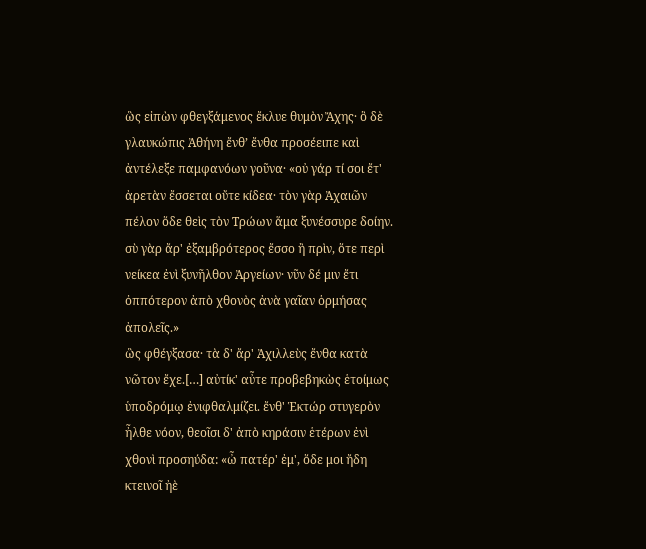ὣς εἰπὼν φθεγξάμενος ἔκλυε θυμὸν Ἄχης· ὃ δὲ γλαυκώπις Ἀθήνη ἔνθ’ ἔνθα προσέειπε καὶ ἀντέλεξε παμφανόων γοῦνα· «οὐ γάρ τί σοι ἔτ' ἀρετὰν ἔσσεται οὔτε κίδεα· τὸν γὰρ Ἀχαιῶν πέλον ὅδε θεὶς τὸν Τρώων ἅμα ξυνέσσυρε δοίην. σὺ γὰρ ἄρ' ἐξαμβρότερος ἔσσο ἢ πρὶν, ὅτε περὶ νείκεα ἐνὶ ξυνῆλθον Ἀργείων· νῦν δέ μιν ἔτι ὀππότερον ἀπὸ χθονὸς ἀνὰ γαῖαν ὁρμήσας ἀπολεῖς.»
ὣς φθέγξασα· τὰ δ' ἄρ' Ἀχιλλεὺς ἔνθα κατὰ νῶτον ἔχε.[…] αὐτίκ' αὖτε προβεβηκὼς ἑτοίμως ὑποδρόμῳ ἐνιφθαλμίζει. ἔνθ' Ἑκτώρ στυγερὸν ἦλθε νόον, θεοῖσι δ' ἀπὸ κηράσιν ἑτέρων ἐνὶ χθονὶ προσηύδα: «ὦ πατέρ' ἐμ', ὅδε μοι ἤδη κτεινοῖ ἠὲ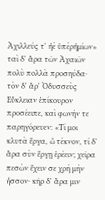Ἀχιλλεύς τ' ἠὲ ὑπὲρἡμίων»
ταὶ δ' ἄρα τῶν Ἀχαιῶν πολὺ πολλὰ προσηύδα· τὸν δ' ἄρ' Ὀδυσσεὺς Εὔκλειαν ἐπίκουρον προσέειπε, καὶ φωνήν τε παρηγόρευεν: «Τί μοι κλυτὰ ἔργα, ὦ τέκνον, τί δ' ἄρα σὺν ἔργῃ ἐρέειν; χεῖρα πεσὼν ἔχειν σε χρὴ μὴν ἧσσον· κῆρ δ' ἄρα μιν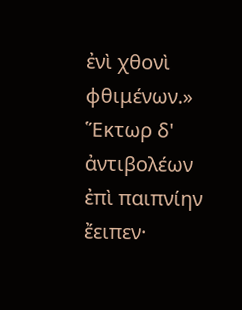ἐνὶ χθονὶ φθιμένων.»
Ἕκτωρ δ' ἀντιβολέων ἐπὶ παιπνίην ἔειπεν·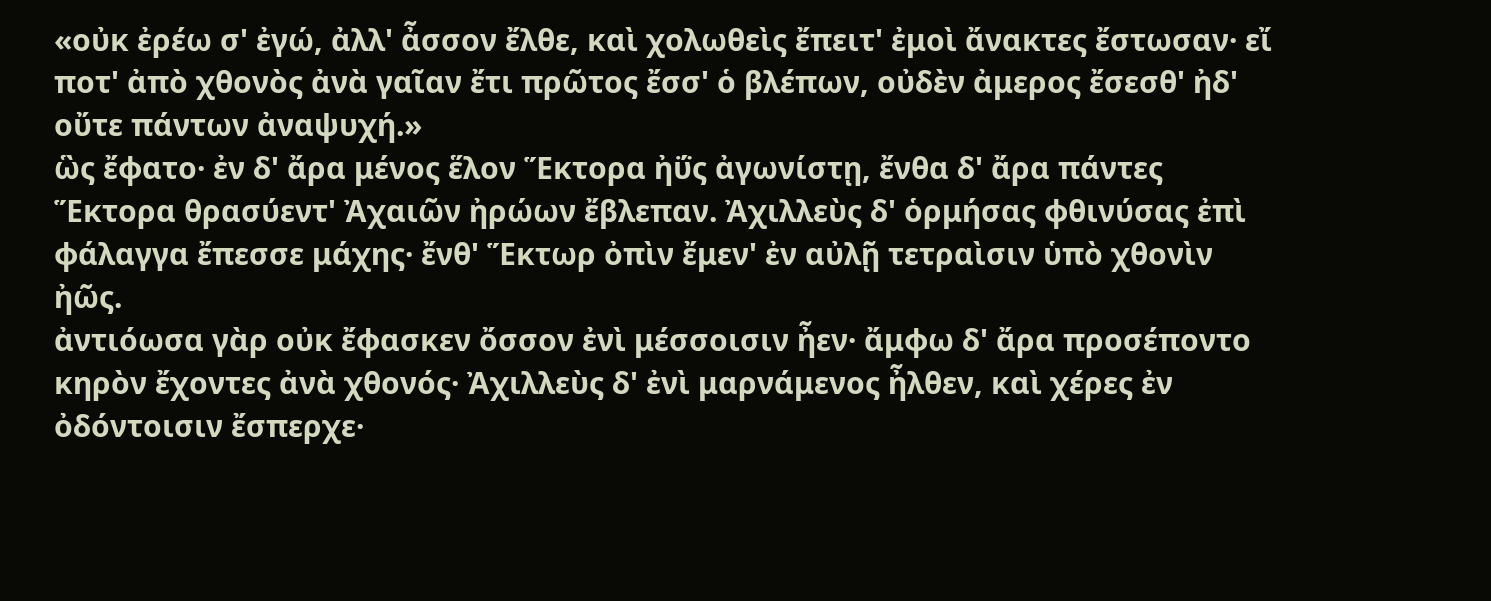«οὐκ ἐρέω σ' ἐγώ, ἀλλ' ἆσσον ἔλθε, καὶ χολωθεὶς ἔπειτ' ἐμοὶ ἄνακτες ἔστωσαν· εἴ ποτ' ἀπὸ χθονὸς ἀνὰ γαῖαν ἔτι πρῶτος ἔσσ' ὁ βλέπων, οὐδὲν ἀμερος ἔσεσθ' ἠδ' οὔτε πάντων ἀναψυχή.»
ὣς ἔφατο· ἐν δ' ἄρα μένος ἕλον Ἕκτορα ἠΰς ἀγωνίστῃ, ἔνθα δ' ἄρα πάντες Ἕκτορα θρασύεντ' Ἀχαιῶν ἠρώων ἔβλεπαν. Ἀχιλλεὺς δ' ὁρμήσας φθινύσας ἐπὶ φάλαγγα ἔπεσσε μάχης· ἔνθ' Ἕκτωρ ὀπὶν ἔμεν' ἐν αὐλῇ τετραὶσιν ὑπὸ χθονὶν ἠῶς.
ἀντιόωσα γὰρ οὐκ ἔφασκεν ὄσσον ἐνὶ μέσσοισιν ἦεν· ἄμφω δ' ἄρα προσέποντο κηρὸν ἔχοντες ἀνὰ χθονός· Ἀχιλλεὺς δ' ἐνὶ μαρνάμενος ἦλθεν, καὶ χέρες ἐν ὀδόντοισιν ἔσπερχε·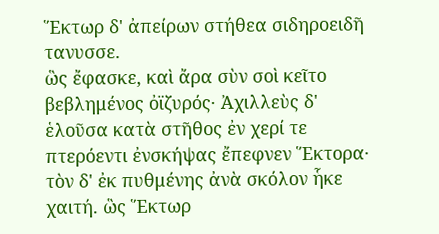Ἕκτωρ δ' ἀπείρων στήθεα σιδηροειδῆ τανυσσε.
ὣς ἔφασκε, καὶ ἄρα σὺν σοὶ κεῖτο βεβλημένος ὀϊζυρός· Ἀχιλλεὺς δ' ἑλοῦσα κατὰ στῆθος ἐν χερί τε πτερόεντι ἐνσκήψας ἔπεφνεν Ἕκτορα· τὸν δ' ἐκ πυθμένης ἀνὰ σκόλον ἧκε χαιτή. ὣς Ἕκτωρ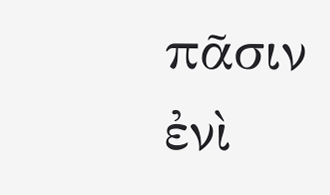πᾶσιν ἐνὶ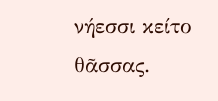νήεσσι κείτο θᾶσσας.